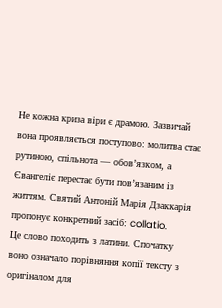Не кожна криза віри є драмою. Зазвичай вона проявляється поступово: молитва стає рутиною, спільнота — обов’язком, а Євангеліє перестає бути пов’язаним із життям. Святий Антоній Марія Дзаккарія пропонує конкретний засіб: collatio.
Це слово походить з латини. Спочатку воно означало порівняння копії тексту з оригіналом для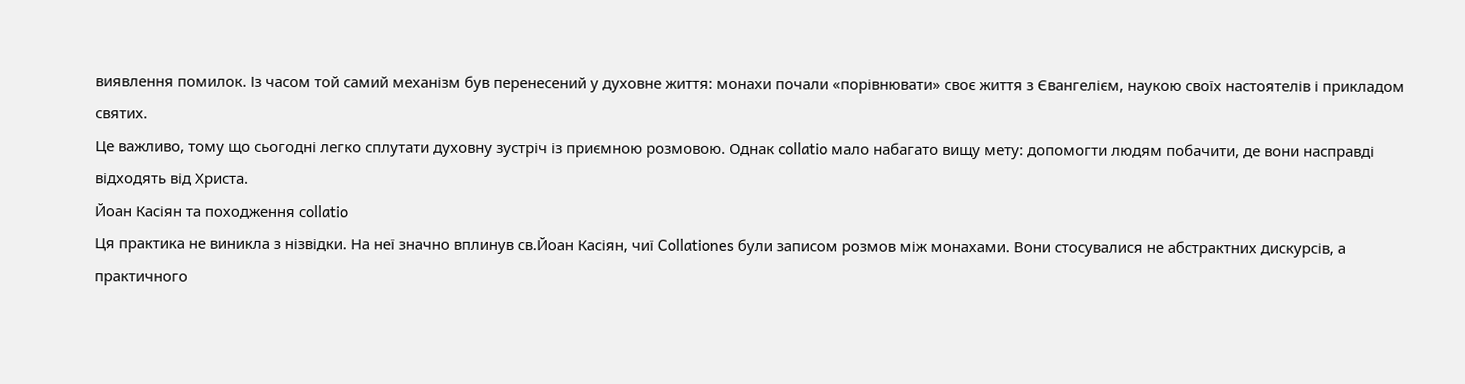виявлення помилок. Із часом той самий механізм був перенесений у духовне життя: монахи почали «порівнювати» своє життя з Євангелієм, наукою своїх настоятелів і прикладом святих.
Це важливо, тому що сьогодні легко сплутати духовну зустріч із приємною розмовою. Однак collatio мало набагато вищу мету: допомогти людям побачити, де вони насправді відходять від Христа.
Йоан Касіян та походження сollatio
Ця практика не виникла з нізвідки. На неї значно вплинув св.Йоан Касіян, чиї Collationes були записом розмов між монахами. Вони стосувалися не абстрактних дискурсів, а практичного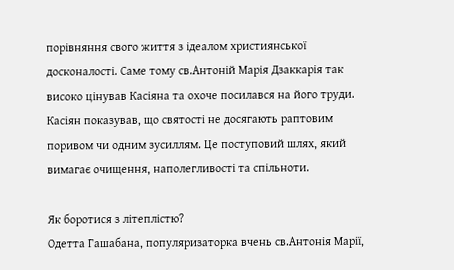порівняння свого життя з ідеалом християнської досконалості. Саме тому св.Антоній Марія Дзаккарія так високо цінував Касіяна та охоче посилався на його труди.
Касіян показував, що святості не досягають раптовим поривом чи одним зусиллям. Це поступовий шлях, який вимагає очищення, наполегливості та спільноти.

Як боротися з літеплістю?
Одетта Гашабана, популяризаторка вчень св.Антонія Марії,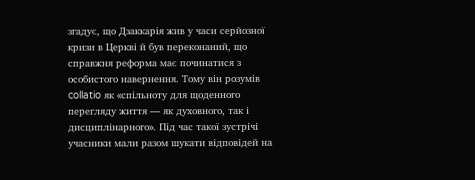згадує, що Дзаккарія жив у часи серйозної кризи в Церкві й був переконаний, що справжня реформа має починатися з особистого навернення. Тому він розумів collatio як «спільноту для щоденного перегляду життя — як духовного, так і дисциплінарного». Під час такої зустрічі учасники мали разом шукати відповідей на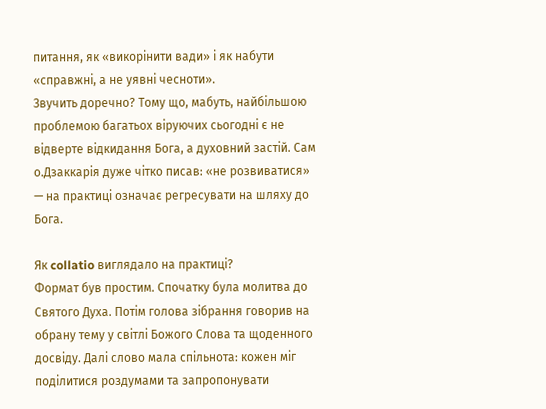питання, як «викорінити вади» і як набути «справжні, а не уявні чесноти».
Звучить доречно? Тому що, мабуть, найбільшою проблемою багатьох віруючих сьогодні є не відверте відкидання Бога, а духовний застій. Сам о.Дзаккарія дуже чітко писав: «не розвиватися» — на практиці означає регресувати на шляху до Бога.

Як collatio виглядало на практиці?
Формат був простим. Спочатку була молитва до Святого Духа. Потім голова зібрання говорив на обрану тему у світлі Божого Слова та щоденного досвіду. Далі слово мала спільнота: кожен міг поділитися роздумами та запропонувати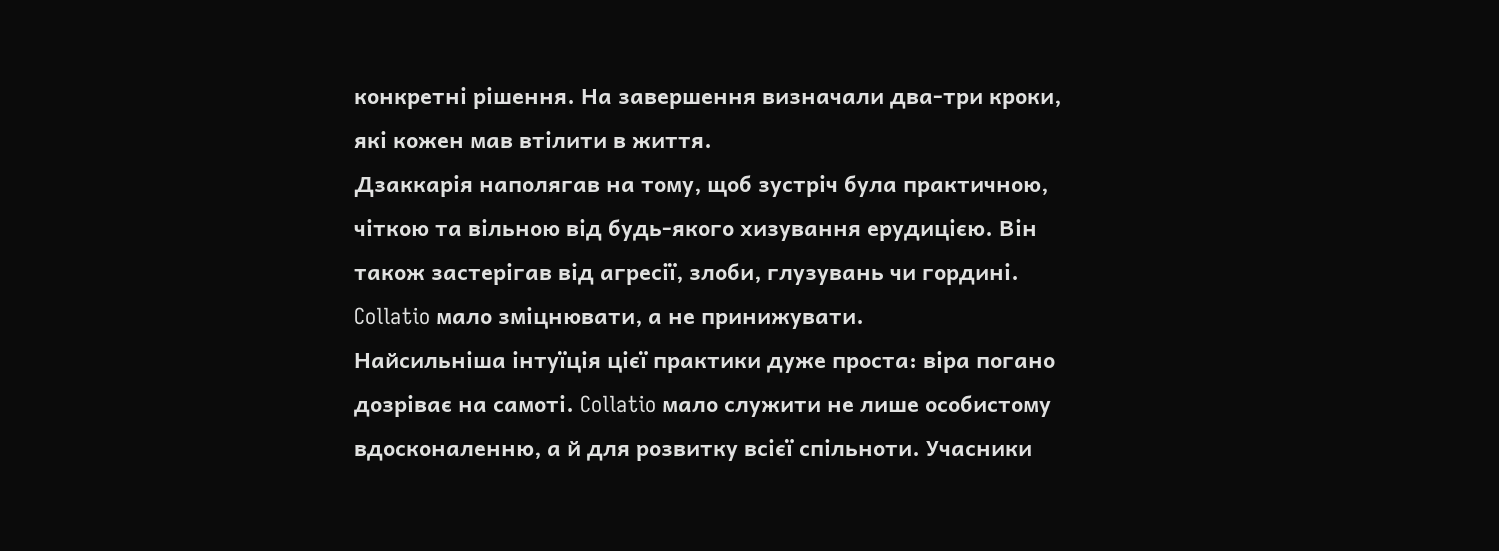конкретні рішення. На завершення визначали два-три кроки, які кожен мав втілити в життя.
Дзаккарія наполягав на тому, щоб зустріч була практичною, чіткою та вільною від будь-якого хизування ерудицією. Він також застерігав від агресії, злоби, глузувань чи гордині. Collatio мало зміцнювати, а не принижувати.
Найсильніша інтуїція цієї практики дуже проста: віра погано дозріває на самоті. Collatio мало служити не лише особистому вдосконаленню, а й для розвитку всієї спільноти. Учасники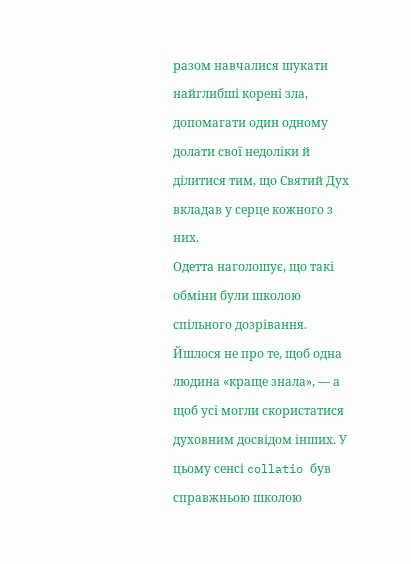разом навчалися шукати найглибші корені зла, допомагати один одному долати свої недоліки й ділитися тим, що Святий Дух вкладав у серце кожного з них.
Одетта наголошує, що такі обміни були школою спільного дозрівання. Йшлося не про те, щоб одна людина «краще знала», — а щоб усі могли скористатися духовним досвідом інших. У цьому сенсі collatio був справжньою школою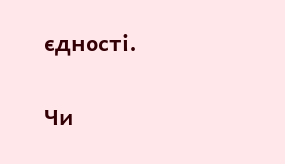єдності.

Чи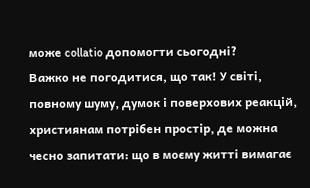може collatio допомогти сьогодні?
Важко не погодитися, що так! У світі, повному шуму, думок і поверхових реакцій, християнам потрібен простір, де можна чесно запитати: що в моєму житті вимагає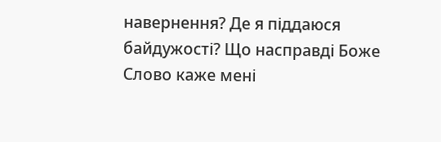навернення? Де я піддаюся байдужості? Що насправді Боже Слово каже мені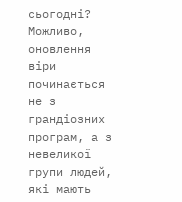сьогодні?
Можливо, оновлення віри починається не з грандіозних програм, а з невеликої групи людей, які мають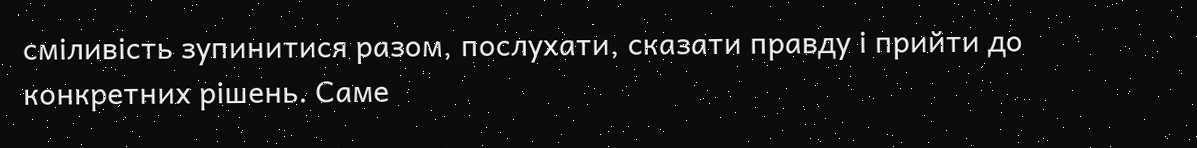сміливість зупинитися разом, послухати, сказати правду і прийти до конкретних рішень. Саме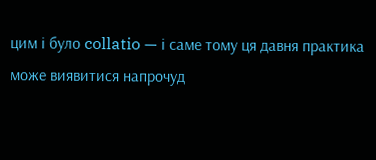цим і було collatio — і саме тому ця давня практика може виявитися напрочуд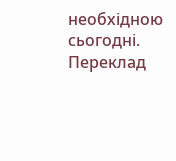необхідною сьогодні.
Переклад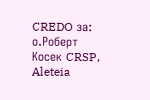CREDO за: о.Роберт Косек CRSP, Aleteia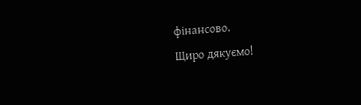фінансово.
Щиро дякуємо!